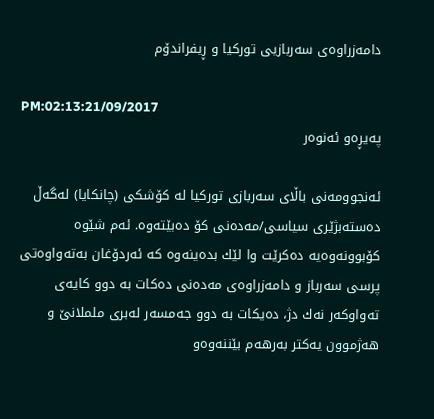دامه‌زراوه‌ی سه‌ربازیی توركیا و ڕیفراندۆم

PM:02:13:21/09/2017
په‌یڕه‌و ئه‌نوه‌ر

ئه‌نجوومه‌نی باڵای سه‌ربازی توركیا له‌ كۆشكی (چانكایا) له‌گه‌ڵ ده‌سته‌بژێری سیاسی/مه‌ده‌نی كۆ ده‌بێته‌وه‌. ئه‌م شێوه‌ كۆبوونه‌وه‌یه‌ ده‌كرێت وا لێك بده‌ینه‌وه‌ كه‌ ئه‌ردۆغان به‌ته‌واوه‌تی پرسی سه‌رباز و دامه‌زراوه‌ی مه‌ده‌نی ده‌كات به‌ دوو كایه‌ی ته‌واوكه‌ر نه‌ك دژ، ده‌یكات به‌ دوو جه‌مسه‌ر له‌بری ململانێ و هه‌ژموون یه‌كتر به‌رهه‌م بێننه‌وه‌و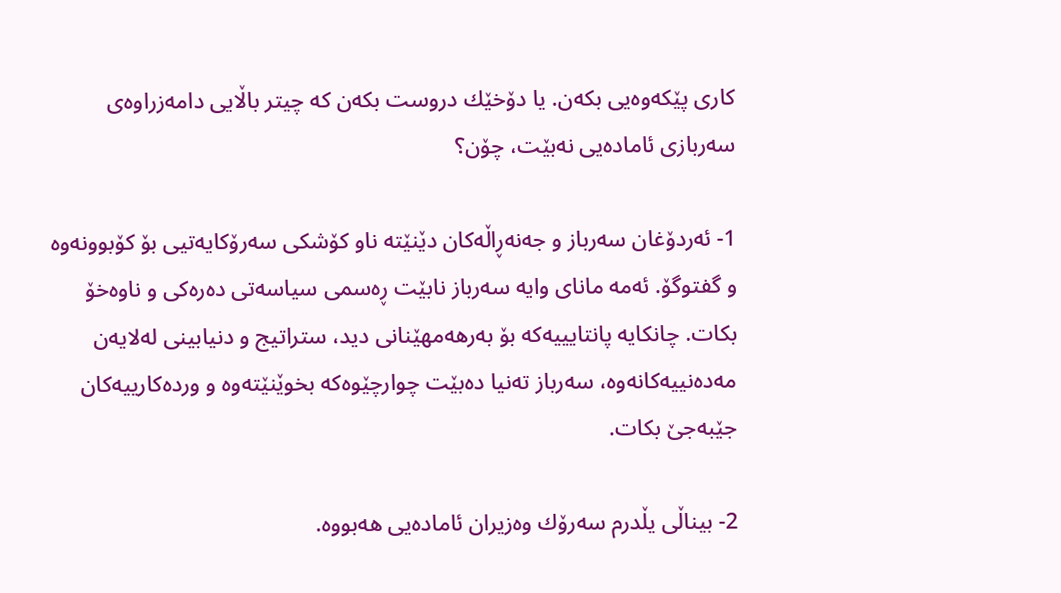كاری پێكه‌وه‌یی بكه‌ن. یا دۆخێك دروست بكه‌ن كه‌ چیتر باڵایی دامه‌زراوه‌ی سه‌ربازی ئاماده‌یی نه‌بێت، چۆن؟

1- ئه‌ردۆغان سه‌رباز و جه‌نه‌ڕاڵه‌كان دێنێته‌ ناو كۆشكی سه‌رۆكایه‌تیی بۆ كۆبوونه‌وه‌ و گفتوگۆ. ئه‌مه‌ مانای وایه‌ سه‌رباز نابێت ڕه‌سمی سیاسه‌تی ده‌ره‌كی و ناوه‌خۆ بكات. چانكایه‌ پانتایییه‌كه‌ بۆ به‌رهه‌مهێنانی دید، ستراتیج و دنیابینی له‌لایه‌ن مه‌ده‌نییه‌كانه‌وه‌، سه‌رباز ته‌نیا ده‌بێت چوارچێوه‌كه‌ بخوێنێته‌وه‌ و ورده‌كارییه‌كان جێبه‌جێ بكات.

2- بیناڵی یڵدرم سه‌رۆك وه‌زیران ئاماده‌یی هه‌بووه‌.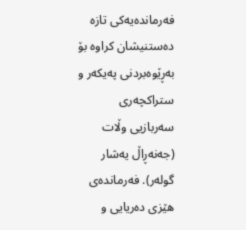فه‌رمانده‌یه‌كی تازه‌ ده‌ستنیشان كراوه‌ بۆ به‌ڕێوه‌بردنی په‌یكه‌ر و ستراكچه‌ری سه‌ربازیی وڵات (جه‌نه‌ڕاڵ یه‌شار گوله‌ر). فه‌رمانده‌ی هێزی ده‌ریایی و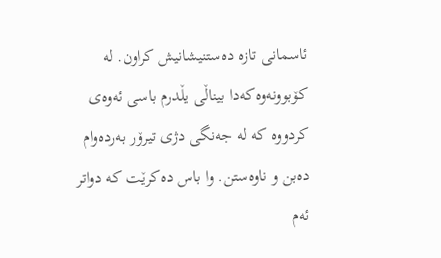ئاسمانی تازه‌ ده‌ستنیشانیش كراون. له‌ كۆبوونه‌وه‌كه‌دا بیناڵی یڵدرم باسی ئه‌وه‌ی كردووه‌ كه‌ له‌ جه‌نگی دژی تیرۆر به‌رده‌وام ده‌بن و ناوه‌ستن. وا باس ده‌كرێت كه‌ دواتر ئه‌م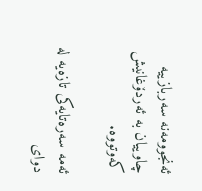ئه‌نجوومه‌نه‌ سه‌ربازییه‌ چاوییان به‌ ئه‌ردۆغانیش كه‌وتووه‌.

ئه‌مه‌ سه‌ره‌تایه‌كی تازه‌یه‌ له‌ دوای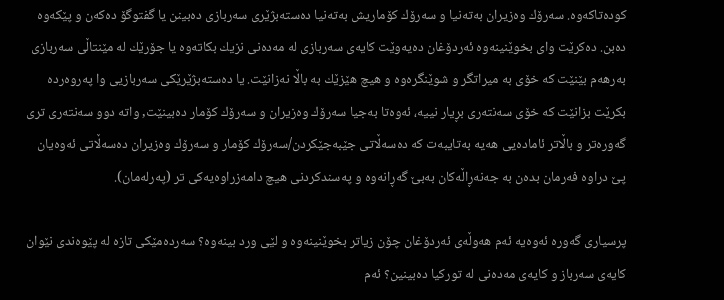كوده‌تاكه‌وه‌. سه‌رۆك وه‌زیران به‌ته‌نیا و سه‌رۆك كۆماریش به‌ته‌نیا ده‌سته‌بژێری سه‌ربازی ده‌بینن یا گفتوگۆ ده‌كه‌ن و پێكه‌وه‌ ده‌بن. ده‌كرێت وای بخوێنینه‌وه‌ ئه‌ردۆغان ده‌یه‌وێت كایه‌ی سه‌ربازی له‌ مه‌ده‌نی نزیك بكاته‌وه‌ یا جۆرێك له‌ مێنتاڵی سه‌ربازی به‌رهه‌م بێنێت كه‌ خۆی به‌ میراتگر و شوێنگره‌وه‌ و هیچ هێزێك به‌ باڵا نه‌زانێت. یا ده‌سته‌بژێرێكی سه‌ربازیی وا په‌روه‌رده‌ بكرێت بزانێت كه‌ خۆی سه‌نته‌ری بڕیار نییه‌، ئه‌وه‌تا به‌جیا سه‌رۆك وه‌زیران و سه‌رۆك كۆمار ده‌بینێت, واته‌ دوو سه‌نته‌ری تری گه‌وره‌تر و باڵاتر ئاماده‌یی هه‌یه‌ به‌تایبه‌ت كه‌ ده‌سه‌ڵاتی جێبه‌جێكردن/سه‌رۆك كۆمار و سه‌رۆك وه‌زیران ده‌سه‌ڵاتی ئه‌وه‌یان پێ دراوه‌ فه‌رمان بده‌ن به‌ جه‌نه‌ڕاڵه‌كان به‌بێ گه‌ڕانه‌وه‌ و په‌سندكردنی هیچ دامه‌زراوه‌یه‌كی تر (په‌رله‌مان).

پرسیاری گه‌وره‌ ئه‌وه‌یه‌ ئه‌م هه‌وڵه‌ی ئه‌ردۆغان چۆن زیاتر بخوێنینه‌وه‌ و لێی ورد بینه‌وه‌؟ سه‌رده‌مێكی تازه‌ له‌ پێوه‌ندی نێوان كایه‌ی سه‌رباز و كایه‌ی مه‌ده‌نی له‌ توركیا ده‌بینین؟ ئه‌م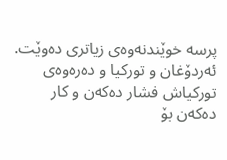پرسه‌ خوێندنه‌وه‌ی زیاتری ده‌وێت. ئه‌ردۆغان و توركیا و ده‌ره‌وه‌ی توركیاش فشار ده‌كه‌ن و كار ده‌كه‌ن بۆ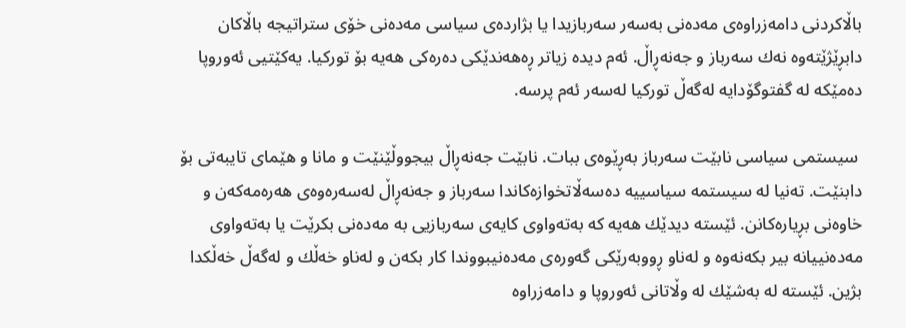باڵاكردنی دامه‌زراوه‌ی مه‌ده‌نی به‌سه‌ر سه‌ربازیدا یا بژارده‌ی سیاسی مه‌ده‌نی خۆی ستراتیجه‌ باڵاكان دابڕێژێته‌وه‌ نه‌ك سه‌رباز و جه‌نه‌ڕاڵ. ئه‌م دیده‌ زیاتر ڕه‌هه‌ندێكی ده‌ره‌كی هه‌یه‌ بۆ توركیا. یه‌كێتیی ئه‌وروپا ده‌مێكه‌ له‌ گفتوگۆدایه‌ له‌گه‌ڵ توركیا له‌سه‌ر ئه‌م پرسه‌.

 سیستمی سیاسی نابێت سه‌رباز به‌ڕێوه‌ی ببات. نابێت جه‌نه‌ڕاڵ بیجووڵێنێت و مانا و هێمای تایبه‌تی بۆ دابنێت. ته‌نیا له‌ سیستمه‌ سیاسییه‌ ده‌سه‌ڵاتخوازه‌كاندا سه‌رباز و جه‌نه‌ڕاڵ له‌سه‌ره‌وه‌ی هه‌ره‌مه‌كه‌ن و خاوه‌نی بڕیاره‌كانن. ئێسته‌ دیدێك هه‌یه‌ كه‌ به‌ته‌واوی كایه‌ی سه‌ربازیی به‌ مه‌ده‌نی بكرێت یا به‌ته‌واوی مه‌ده‌نییانه‌ بیر بكه‌نه‌وه‌ و له‌ناو ڕووبه‌رێكی گه‌وره‌ی مه‌ده‌نیبووندا كار بكه‌ن و له‌ناو خه‌ڵك و له‌گه‌ڵ خه‌ڵكدا بژین. ئێسته‌ له‌ به‌شێك له‌ وڵاتانی ئه‌وروپا و دامه‌زراوه‌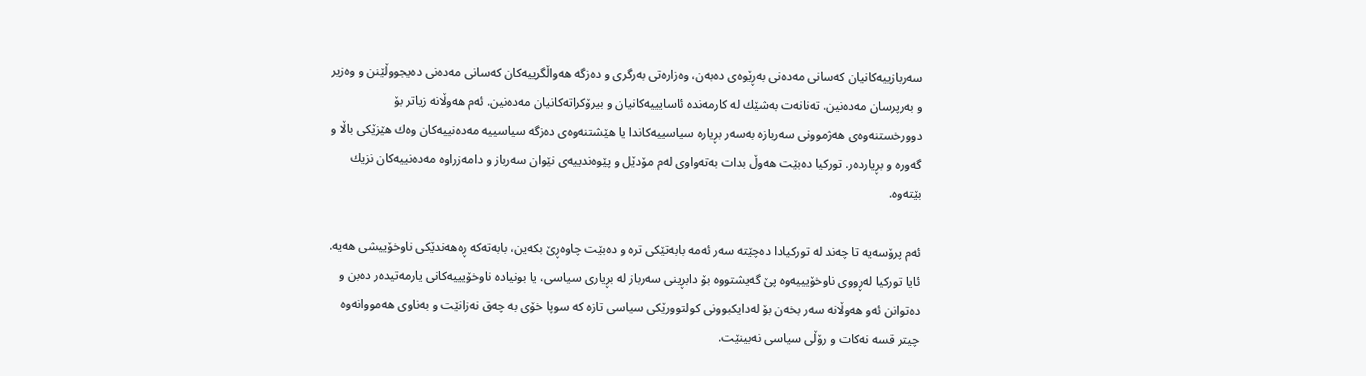سه‌ربازییه‌كانیان كه‌سانی مه‌ده‌نی به‌ڕێوه‌ی ده‌به‌ن، وه‌زاره‌تی به‌رگری و ده‌زگه‌ هه‌واڵگرییه‌كان كه‌سانی مه‌ده‌نی ده‌یجووڵێنن و وه‌زیر و به‌رپرسان مه‌ده‌نین. ته‌نانه‌ت به‌شێك له‌ كارمه‌نده‌ ئاسایییه‌كانیان و بیرۆكراته‌كانیان مه‌ده‌نین. ئه‌م هه‌وڵانه‌ زیاتر بۆ دوورخستنه‌وه‌ی هه‌ژموونی سه‌ربازه‌ به‌سه‌ر بڕیاره‌ سیاسییه‌كاندا یا هێشتنه‌وه‌ی ده‌زگه‌ سیاسییه‌ مه‌ده‌نییه‌كان وه‌ك هێزێكی باڵا و گه‌وره‌ و بڕیارده‌ر. توركیا ده‌بێت هه‌وڵ بدات به‌ته‌واوی له‌م مۆدێل و پێوه‌ندییه‌ی نێوان سه‌رباز و دامه‌زراوه‌ مه‌ده‌نییه‌كان نزیك بێته‌وه‌.

ئه‌م پرۆسه‌یه‌ تا چه‌ند له‌ توركیادا ده‌چێته‌ سه‌ر ئه‌مه‌ بابه‌تێكی تره‌ و ده‌بێت چاوه‌ڕێ بكه‌ین، بابه‌ته‌كه‌ ڕه‌هه‌ندێكی ناوخۆییشی هه‌یه‌. ئایا توركیا له‌ڕووی ناوخۆیییه‌وه‌ پێ گه‌یشتووه‌ بۆ دابڕینی سه‌رباز له‌ بڕیاری سیاسی، یا بونیاده‌ ناوخۆیییه‌كانی یارمه‌تیده‌ر ده‌بن و ده‌توانن ئه‌و هه‌وڵانه‌ سه‌ر بخه‌ن بۆ له‌دایكبوونی كولتوورێكی سیاسی تازه‌ كه‌ سوپا خۆی به‌ چه‌ق نه‌زانێت و به‌ناوی هه‌مووانه‌وه‌ چیتر قسه‌ نه‌كات و رۆڵی سیاسی نه‌بینێت.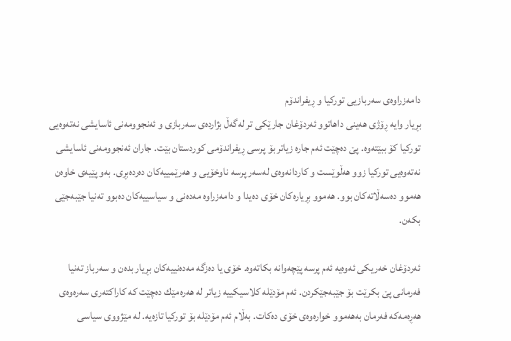دامه‌زراوه‌ی سه‌ربازیی توركیا و ڕیفراندۆم
بڕیار وایه‌ ڕۆژی هه‌ینی داهاتوو ئه‌ردۆغان جارێكی تر له‌گه‌ڵ بژارده‌ی سه‌ربازی و ئه‌نجوومه‌نی ئاسایشی نه‌ته‌وه‌یی توركیا كۆ ببێته‌وه‌. پێ ده‌چێت ئه‌م جاره‌ زیاتر بۆ پرسی ڕیفراندۆمی كوردستان بێت. جاران ئه‌نجوومه‌نی ئاسایشی نه‌ته‌وه‌یی توركیا زوو هه‌ڵوێست و كاردانه‌وه‌ی له‌سه‌ر پرسه‌ ناوخۆیی و هه‌رێمییه‌كان ده‌رده‌بڕی. به‌و پێیه‌ی خاوه‌ن هه‌موو ده‌سه‌ڵاته‌كان بوو. هه‌موو بڕیاره‌كان خۆی ده‌یدا و دامه‌زراوه‌ مه‌ده‌نی و سیاسییه‌كان ده‌بوو ته‌نیا جێبه‌جێی بكه‌ن.

ئه‌ردۆغان خه‌ریكی ئه‌وه‌یه‌ ئه‌م پرسه‌ پێچه‌وانه‌ بكاته‌وه‌. خۆی یا ده‌زگه‌ مه‌ده‌نییه‌كان بڕیار بده‌ن و سه‌رباز ته‌نیا فه‌رمانی پێ بكرێت بۆ جێبه‌جێكردن. ئه‌م مۆدێله‌ كلاسیكییه‌ زیاتر له‌ هه‌ره‌مێك ده‌چێت كه‌ كاراكته‌ری سه‌ره‌وه‌ی هه‌ڕه‌مه‌كه‌ فه‌رمان به‌هه‌موو خواره‌وه‌ی خۆی ده‌كات. به‌ڵام ئه‌م مۆدێله‌ بۆ توركیا تازه‌یه‌. له‌ مێژووی سیاسی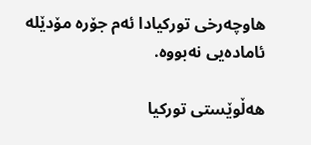هاوچه‌رخی توركیادا ئه‌م جۆره‌ مۆدێله‌ ئاماده‌یی نه‌بووه‌.

هه‌ڵوێستی توركیا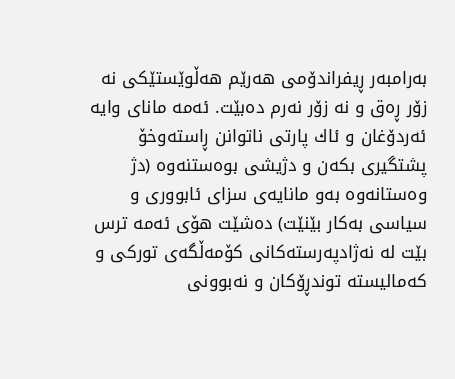به‌رامبه‌ر ڕیفراندۆمی هه‌رێم هه‌ڵوێستێكی نه‌ زۆر ڕه‌ق و نه‌ زۆر نه‌رم ده‌بێت. ئه‌مه‌ مانای وایه‌ ئه‌ردۆغان و ئاك پارتی ناتوانن ڕاسته‌وخۆ پشتگیری بكه‌ن و دژیشی بوه‌ستنه‌وه‌ (دژ وه‌ستانه‌وه‌ به‌و مانایه‌ی سزای ئابووری و سیاسی به‌كار بێنێت) ده‌شێت هۆی ئه‌مه‌ ترس بێت له‌ نه‌ژادپه‌رسته‌كانی كۆمه‌ڵگه‌ی توركی و كه‌مالیسته‌ توندڕۆكان و نه‌بوونی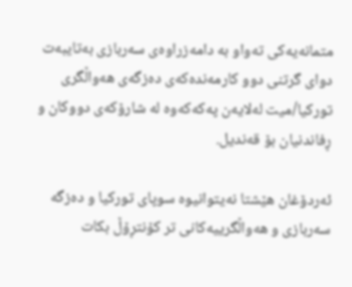متمانه‌یه‌كی ته‌واو به‌ دامه‌زراوه‌ی سه‌ربازی به‌تایبه‌ت دوای گرتنی دوو كارمه‌نده‌كه‌ی ده‌زگه‌ی هه‌واڵگری توركیا/میت له‌لایه‌ن په‌كه‌كه‌وه‌ له‌ شارۆكه‌ی دووكان و ڕفاندنیان بۆ قه‌ندیل.

ئه‌ردۆغان هێشتا نه‌یتوانیوه‌ سوپای توركیا و ده‌زگه‌ سه‌ربازی و هه‌واڵگرییه‌كانی تر كۆنتڕۆڵ بكات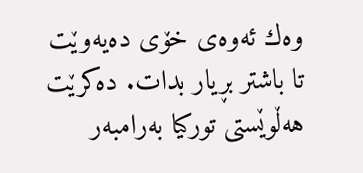وه‌ك ئه‌وه‌ی خۆی ده‌یه‌وێت تا باشتر بڕیار بدات. ده‌كرێت هه‌ڵوێستی توركیا به‌رامبه‌ر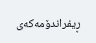ڕیفراندۆمه‌كه‌ی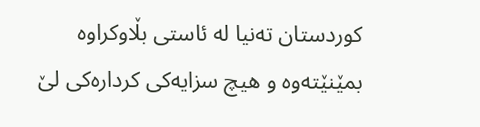كوردستان ته‌نیا له‌ ئاستی بڵاوكراوه‌ بمێنێته‌وه‌ و هیچ سزایه‌كی كرداره‌كی لێ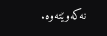نه‌كه‌وێته‌وه‌.